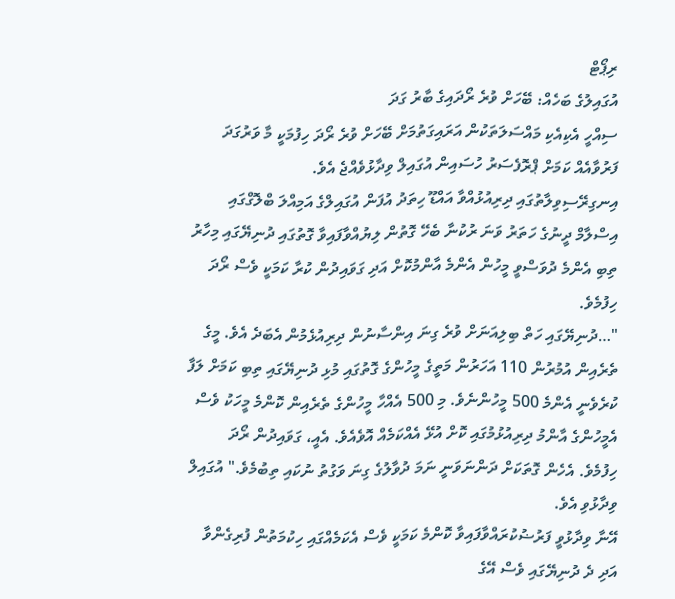ރިޕޯޓް
އުގައިލުގެ ބަހެއް: ބޭހަށް ވުރެ ރޯދައިގެ ބާރު ގަދަ
ސިއްހީ އެކިއެކި މައްސަލަތަކުން އަރައިގަތުމަށް ބޭހަށް ވުރެ ރޯދަ ހިފުމަކީ މާ ވަރުގަދަ ފަރުވާއެއް ކަމަށް ޕްރޮފެސަރު ހުސައިން އުގައިލް ވިދާޅުވެއްޖެ އެވެ.
އިނގިރޭސިވިލާތުގައި ދިރިއުޅުއްވާ އައްޑޫ ހިތަދު އުފަން އުގައިލްގެ އަމިއްލަ ބްލޮގްގައި އިސްލާމް ދީނުގެ ހަތަރު ވަނަ ރުކުނާ ބެހޭ ގޮތުން ލިޔުއްވާފައިވާ ގޮތުގައި ދުނިޔޭގައި މިހާރު ތިބި އެންމެ ދުވަސްވީ މީހުން އެންމެ އާންމުކޮށް އަދި ގަވައިދުން ކުރާ ކަމަކީ ވެސް ރޯދަ ހިފުމެވެ.
"…ދުނިޔޭގައި ހަތް ބިލިއަނަށް ވުރެ ގިނަ އިންސާނުން ދިރިއުޅެމުން އެބަދެ އެވެ. މީގެ ތެރެއިން އުމުރުން 110 އަހަރުން މަތީގެ މީހުންގެ ގޮތުގައި މުޅި ދުނިޔޭގައި ތިބި ކަމަށް ލަފާ ކުރެވެނީ އެންމެ 500 މީހުންނެވެ. މި 500 އެއްހާ މީހުންގެ ތެރެއިން ކޮންމެ މީހަކު ވެސް އެމީހުންގެ އާންމު ދިރިއުޅުމުގައި ކޮށް އުޅޭ އެއްކަމެއް އޮވެއެވެ. އެއީ، ގަވައިދުން ރޯދަ ހިފުމެވެ. އެހެން ގޮތަކަށް ދަންނަވަނީ ނަމަ ދުވާލުގެ ގިނަ ވަގުތު ނުކައި ތިބުމެވެ." އުގައިލް ވިދާޅުވި އެވެ.
އޭނާ ވިދާޅުވީ ފަރުޟުކުރައްވާފައިވާ ކޮންމެ ކަމަކީ ވެސް އެކަމެއްގައި ހިކުމަތުން ފުރިގެންވާ އަދި ދެ ދުނިޔޭގައި ވެސް އޭގެ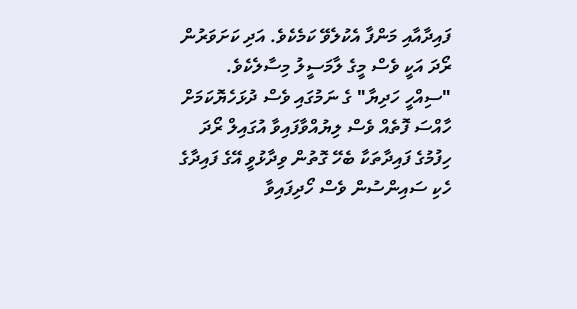ފައިދާއާއި މަންފާ އެކުލެވޭ ކަމެކެވެ. އަދި ކަށަވަރުން ރޯދަ އަކީ ވެސް މީގެ ލާމަސީލު މިސާލެކެވެ.
"ސިއްހީ ހަދިޔާ" ގެ ނަމުގައި ވެސް ދުޅަހެޔޮކަމަށް ހާއްސަ ފޮތެއް ވެސް ލިޔުއްވާފައިވާ އުގައިލް ރޯދަ ހިފުމުގެ ފައިދާތަކާ ބެހޭ ގޮތުން ވިދާޅުވީ އޭގެ ފައިދާގެ ހެކި ސައިންސުން ވެސް ހޯދިފައިވާ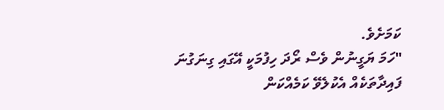ކަމަށެވެ.
"ހަމަ ޔަގީނުން ވެސް ރޯދަ ހިފުމަކީ އޭގައި ގިނަގުނަ ފައިދާތަކެއް އެކުލެވޭ ކަމެއްކަން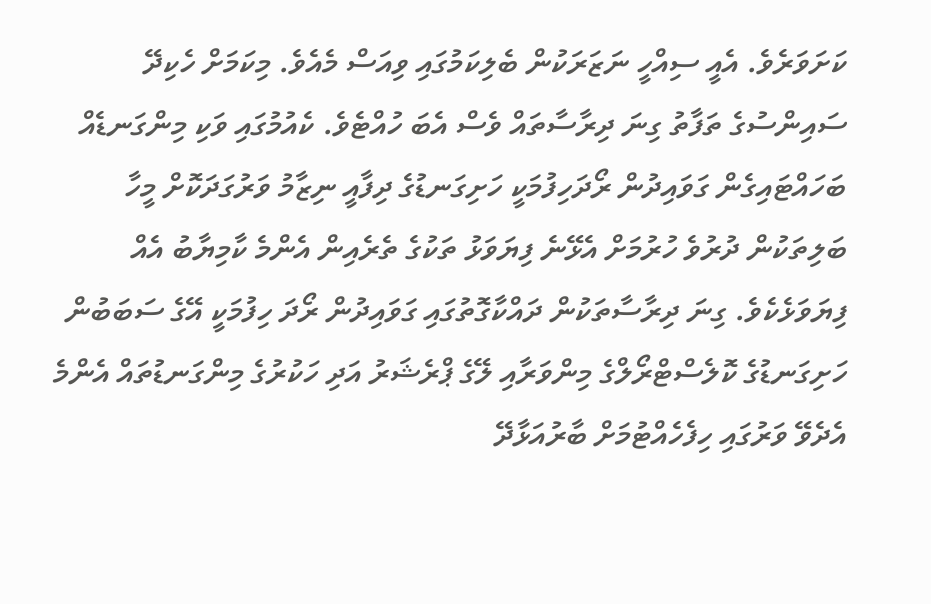ކަށަވަރެވެ. އެއީ ސިއްހީ ނަޒަރަކުން ބެލިކަމުގައި ވިއަސް މެއެވެ. މިކަމަށް ހެކިދޭ ސައިންސުގެ ތަފާތު ގިނަ ދިރާސާތައް ވެސް އެބަ ހުއްޓެވެ. ކެއުމުގައި ވަކި މިންގަނޑެއް ބަހައްޓައިގެން ގަވައިދުން ރޯދަހިފުމަކީ ހަށިގަނޑުގެ ދިފާއީ ނިޒާމު ވަރުގަދަކޮށް މީހާ ބަލިތަކުން ދުރުވެ ހުރުމަށް އެޅޭނެ ފިޔަވަޅު ތަކުގެ ތެރެއިން އެންމެ ކާމިޔާބު އެއް ފިޔަވަޅެކެވެ. ގިނަ ދިރާސާތަކުން ދައްކާގޮތުގައި ގަވައިދުން ރޯދަ ހިފުމަކީ އޭގެ ސަބަބުން ހަށިގަނޑުގެ ކޮލެސްޓްރޯލްގެ މިންވަރާއި ލޭގެ ޕްރެޝަރު އަދި ހަކުރުގެ މިންގަނޑުތައް އެންމެ އެދެވޭ ވަރުގައި ހިފެހެއްޓުމަށް ބާރުއަޅާދޭ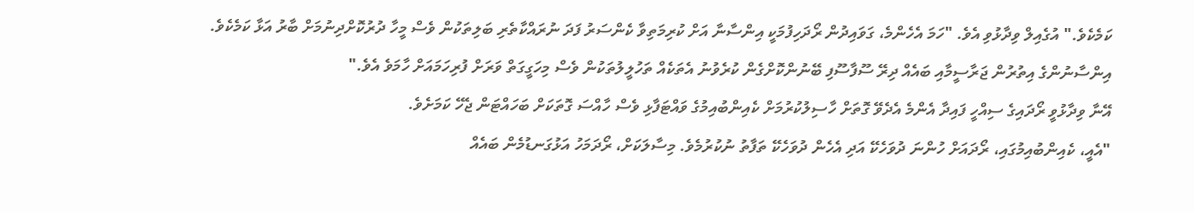ކަމެކެވެ." އުގެއިލް ވިދާޅުވި އެވެ. "ހަމަ އެހެންމެ، ގަވައިދުން ރޯދަހިފުމަކީ އިންސާނާ އަށް ކުރިމަތިވާ ކެންސަރު ފަދަ ނުރައްކާތެރި ބަލިތަކުން ވެސް މީހާ ދުރުކޮށްދިނުމަށް ބާރު އަޅާ ކަމެކެވެ. އިންސާނުންގެ އިތުރުން ޖަރާސީމާއި ބައެއް ދިރޭ ސޫފާސޫފި ބޭނުންކޮށްގެން ކުރެވުނު އެތަކެއް ތަހުލީލުތަކުން ވެސް މިހަގީގަތް ވަރަށް ފުރިހަމައަށް ހާމަވެ އެވެ."
އޭނާ ވިދާޅުވީ ރޯދައިގެ ސިއްހީ ފައިދާ އެންމެ އެދެވޭ ގޮތަށް ހާސިލުކުރުމަށް ކެއިންބުއިމުގެ ވައްޓަފާޅި ވެސް ހާއްސަ ގޮތަކަށް ބަހައްޓަން ޖެހޭ ކަމަށެވެ.
"އެއީ، ކެއިންބުއިމުގައި، ރޯދައަށް ހުންނަ ދުވަހެކޭ އަދި އެހެން ދުވަހެކޭ ތަފާތު ނުކުރުމެވެ. މިސާލަކަށް، ރޯދަމަހު އަޅުގަނޑުމެން ބައެއް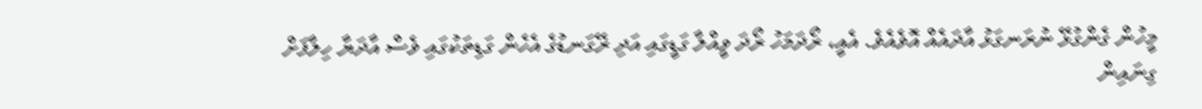މީހުން ގެންގުޅޭ ނުރަނގަޅު އާދައެއް އޮވެއެވެ. އެއީ، ރޯދަމަހު ރޯދަ ވީއްލާ ގަޑީގައި އަދި ރޭގަނޑުގެ އެހެން ގަޑިތަކުގައި ވެސް އާދަޔާ ހިލާފަށް ގިނައިން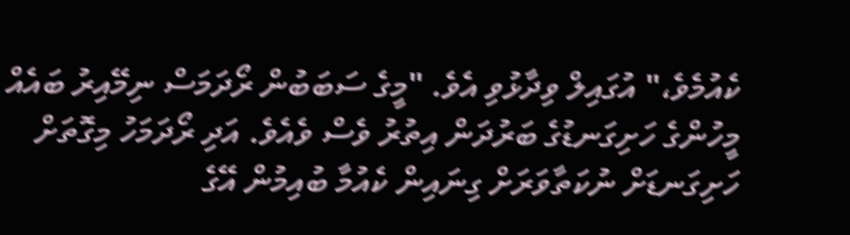ކެއުމެވެ،" އުގައިލް ވިދާޅުވި އެވެ. "މީގެ ސަބަބުން ރޯދަމަސް ނިމޭއިރު ބައެއް މީހުންގެ ހަށިގަނޑުގެ ބަރުދަން އިތުރު ވެސް ވެއެވެ. އަދި ރޯދަމަހު މިގޮތަށް ހަށިގަނޑަށް ނުކަތާވަރަށް ގިނައިން ކެއުމާ ބުއިމުން އޭގެ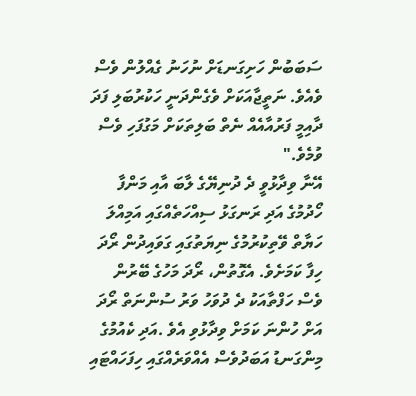ސަބަބުން ހަށިގަނޑަށް ނުހަނު ގެއްލުން ވެސް ވެއެވެ. ނަތީޖާއަކަށް ވެގެންދަނީ ހަކުރުބަލި ފަދަ ދާއިމީ ފަރުއާއެއް ނެތް ބަލިތަކަށް މަގުފަހި ވެސް ވުމެވެ."
އޭނާ ވިދާޅުވީ ދެ ދުނިޔޭގެ ލާބަ އާއި މަންފާ ހޯދުމުގެ އަދި ރަނގަޅު ސިއްހަތެއްގައި އަމިއްލަ ހަޔާތް ވޭތިކުރުމުގެ ނިޔަތުގައި ގަވައިދުން ރޯދަ ހިފާ ކަމަށެވެ. އެގޮތުން، ރޯދަ މަހުގެ ބޭރުން ވެސް ހަފްތާއަކު ދެ ދުވަހު ވަރު ސުންނަތް ރޯދަ އަށް ހުންނަ ކަމަށް ވިދާޅުވި އެވެ .އަދި ކެއުމުގެ މިންގަނޑު އަބަދުވެސް އެއްވަރެއްގައި ހިފަހައްޓައި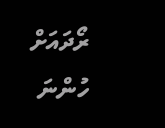ރޯދައަށް ހުންނަ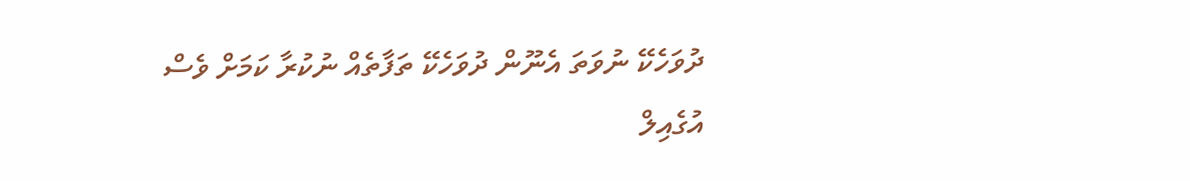ދުވަހެކޭ ނުވަތަ އެނޫން ދުވަހެކޭ ތަފާތެއް ނުކުރާ ކަމަށް ވެސް އުގެއިލް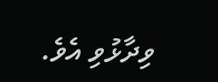ވިދާޅުވި އެވެ.